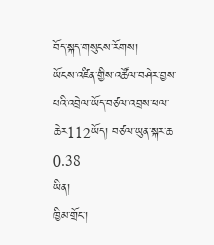བོད་སྐད་གསུངས་རོགས།
ཡོངས་འཛིན་གྱིས་འཚོལ་བཤེར་བྱས་པའི་འབྲེལ་ཡོད་བཙལ་འབྲས་ཕལ་ཆེར112ཡོད། བཙལ་ཡུན་སྐར་ཆ 0.38
ཡིན།
ཁྱིམ་གྲོང་།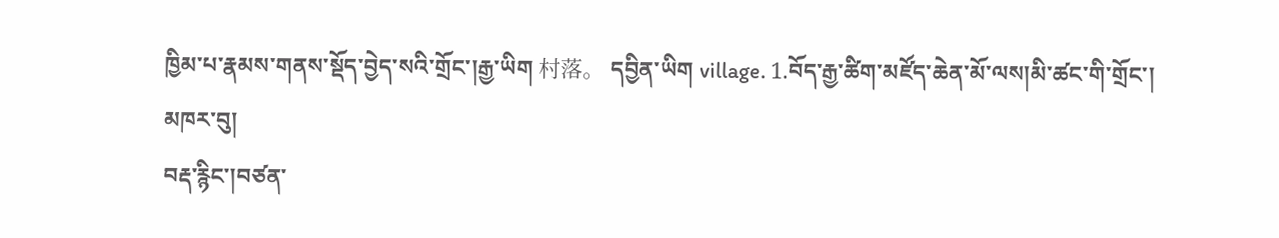ཁྱིམ་པ་རྣམས་གནས་སྡོད་བྱེད་སའི་གྲོང་།རྒྱ་ཡིག 村落。 དབྱིན་ཡིག village. 1.བོད་རྒྱ་ཚིག་མཛོད་ཆེན་མོ་ལས།མི་ཚང་གི་གྲོང་།
མཁར་བུ།
བརྡ་རྙིང་།བཙན་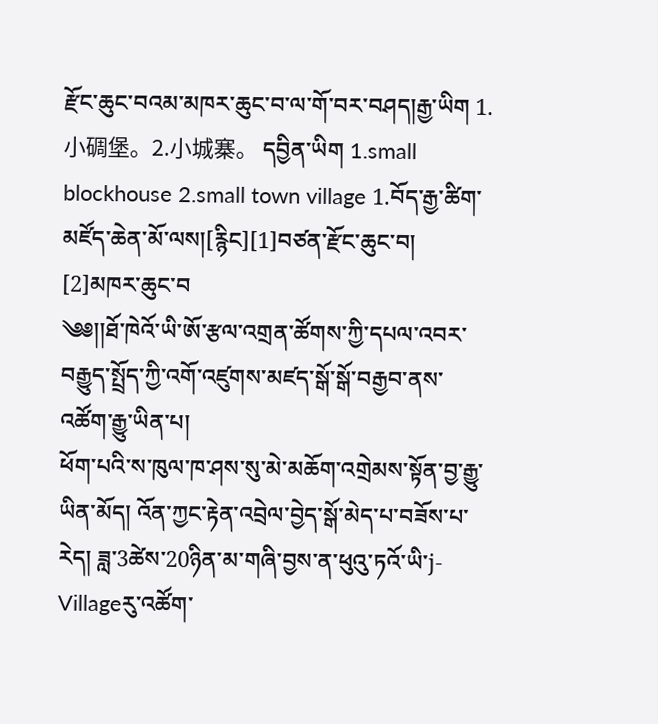རྫོང་ཆུང་བའམ་མཁར་ཆུང་བ་ལ་གོ་བར་བཤད།རྒྱ་ཡིག 1.小碉堡。2.小城寨。 དབྱིན་ཡིག 1.small blockhouse 2.small town village 1.བོད་རྒྱ་ཚིག་མཛོད་ཆེན་མོ་ལས།[རྙིང][1]བཙན་རྫོང་ཆུང་བ། [2]མཁར་ཆུང་བ
༄༅།།ཐོ་ཁེའོ་ཡི་ཨོ་རྩལ་འགྲན་ཚོགས་ཀྱི་དཔལ་འབར་བརྒྱུད་སྤྲོད་ཀྱི་འགོ་འཛུགས་མཛད་སྒོ་སྒོ་བརྒྱབ་ནས་འཚོག་རྒྱུ་ཡིན་པ།
ཕོག་པའི་ས་ཁུལ་ཁ་ཤས་སུ་མེ་མཆོག་འགྲེམས་སྟོན་བྱ་རྒྱུ་ཡིན་མོད། འོན་ཀྱང་རྟེན་འབྲེལ་བྱེད་སྒོ་མེད་པ་བཟོས་པ་རེད། ཟླ་3ཚེས་20ཉིན་མ་གཞི་བྱས་ན་ཕུའུ་ཏའོ་ཡི་j-Villageརུ་འཚོག་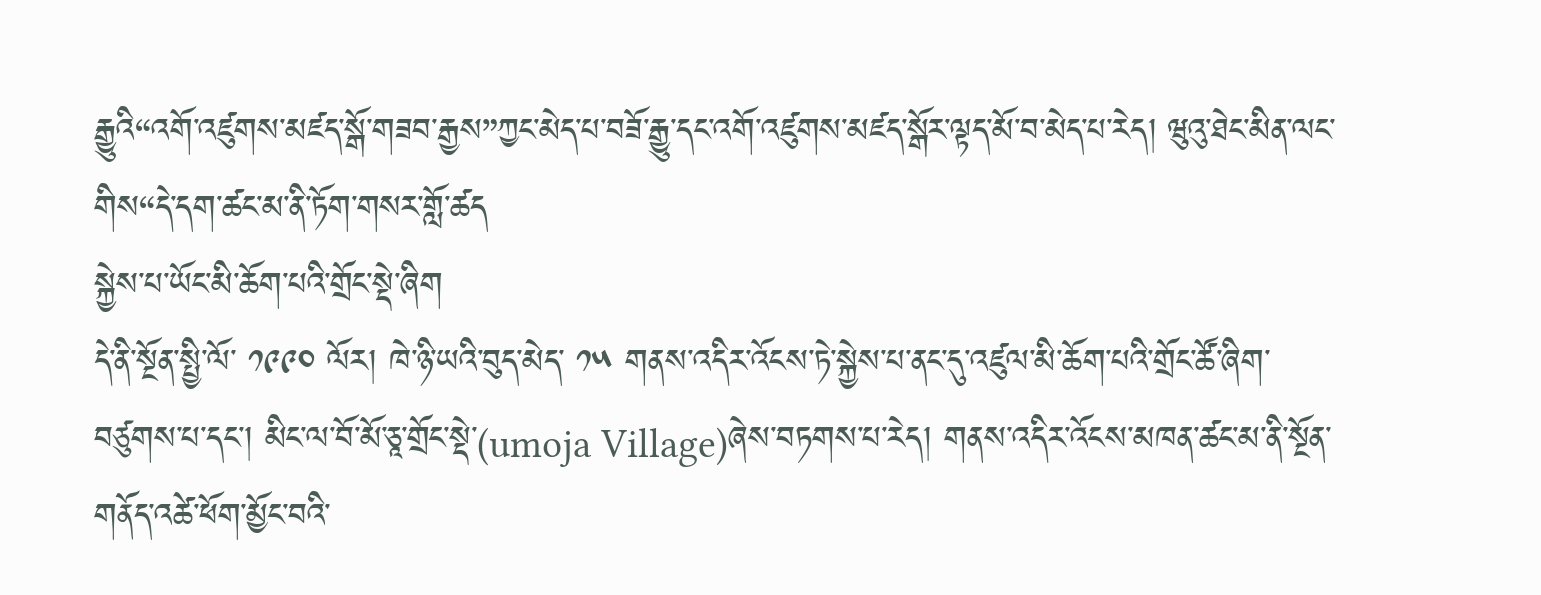རྒྱུའི“འགོ་འཛུགས་མཛད་སྒོ་གཟབ་རྒྱས”ཀྱང་མེད་པ་བཟོ་རྒྱུ་དང་འགོ་འཛུགས་མཛད་སྒོར་ལྟད་མོ་བ་མེད་པ་རེད། ཝུའུ་ཐེང་མིན་ལང་གིས“དེ་དག་ཚང་མ་ནི་ཏོག་གསར་གློ་ཚད
སྐྱེས་པ་ཡོང་མི་ཆོག་པའི་གྲོང་སྡེ་ཞིག
དེ་ནི་སྔོན་སྤྱི་ལོ་ ༡༩༩༠ ལོར། ཁེ་ཉི་ཡའི་བུད་མེད་ ༡༥ གནས་འདིར་འོངས་ཏེ་སྐྱེས་པ་ནང་དུ་འཛུལ་མི་ཆོག་པའི་གྲོང་ཚོ་ཞིག་བཙུགས་པ་དང་། མིང་ལ་བོ་མོ་ཅཱ་གྲོང་སྡེ་(umoja Village)ཞེས་བཏགས་པ་རེད། གནས་འདིར་འོངས་མཁན་ཚང་མ་ནི་སྔོན་གནོད་འཚེ་ཕོག་མྱོང་བའི་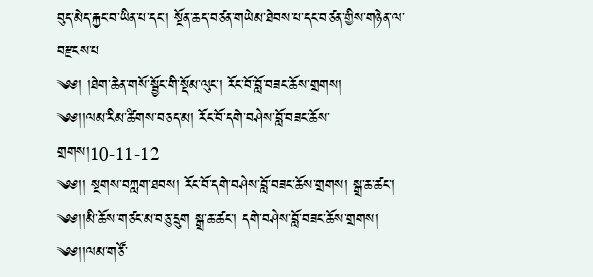བུད་མེད་རྐྱང་བ་ཡིན་པ་དང་། སྔོན་ཆད་བཙན་གཡེམ་ཐེབས་པ་དང་བཙན་གྱིས་གཉེན་ལ་བརྫངས་པ
༄༅། །ཐེག་ཆེན་གསོ་སྦྱོང་གི་སྡོམ་ལུང་། རོང་བོ་བློ་བཟང་ཆོས་གྲགས།
༄༅།།ལམ་རིམ་ཚིགས་བཅད་མ། རོང་བོ་དགེ་བཤེས་བློ་བཟང་ཆོས་གྲགས།10-11-12
༄༅།། སྔགས་བཀླག་ཐབས། རོང་བོ་དགེ་བཤེས་བློ་བཟང་ཆོས་གྲགས། སྒྲ་ཆ་ཚང་།
༄༅།།མི་ཆོས་གཙང་མ་བཅུ་དྲུག སྒྲ་ཆ་ཚང་། དགེ་བཤེས་བློ་བཟང་ཆོས་གྲགས།
༄༅།།ལམ་གཙོ་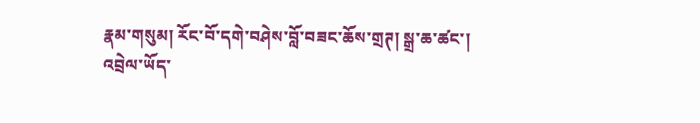རྣམ་གསུམ། རོང་བོ་དགེ་བཤེས་བློ་བཟང་ཆོས་གྲཊ། སྒྲ་ཆ་ཚང་།
འབྲེལ་ཡོད་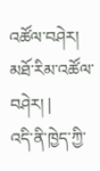འཚོལ་བཤེར།
མཐོ་རིམ་འཚོལ་བཤེར། |
འདི་ནི་ཁྱེད་ཀྱི་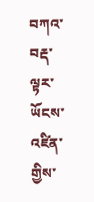བཀའ་བརྡ་ལྟར་ཡོངས་འཛིན་གྱིས་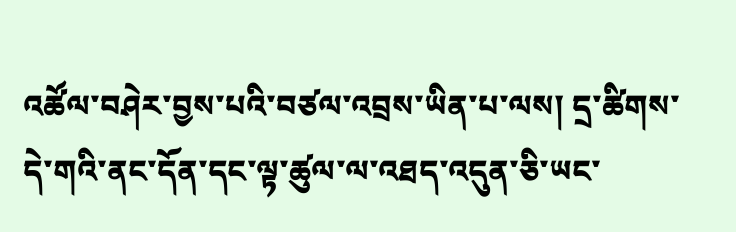འཚོལ་བཤེར་བྱས་པའི་བཙལ་འབྲས་ཡིན་པ་ལས། དྲ་ཚིགས་དེ་གའི་ནང་དོན་དང་ལྟ་ཚུལ་ལ་འཐད་འདུན་ཅི་ཡང་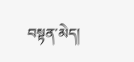བསྟན་མེད།